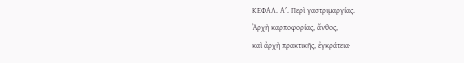ΚΕΦΑΛ. Αʹ. Περὶ γαστριμαργίας.
Ἀρχὴ καρποφορίας, ἄνθος,
καὶ ἀρχὴ πρακτικῆς, ἐγκράτεια·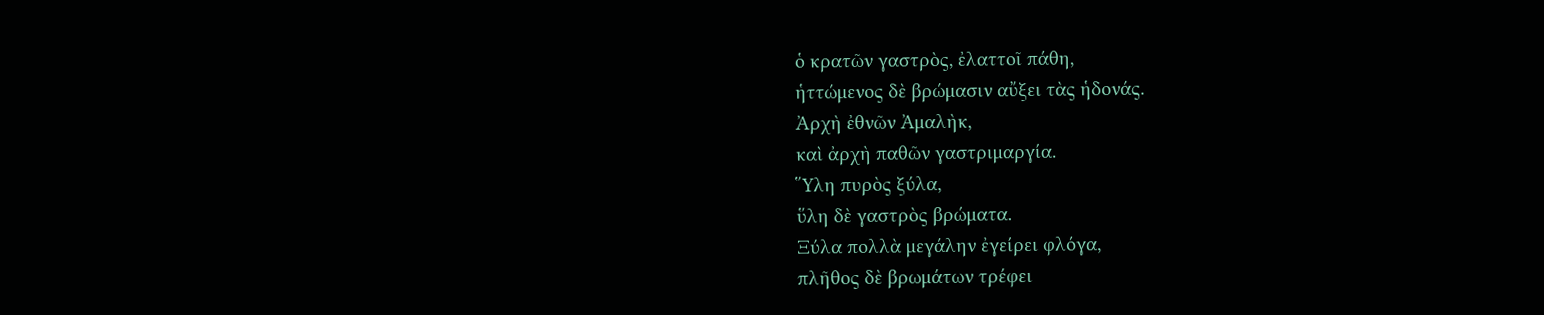ὁ κρατῶν γαστρὸς, ἐλαττοῖ πάθη,
ἡττώμενος δὲ βρώμασιν αὔξει τὰς ἡδονάς.
Ἀρχὴ ἐθνῶν Ἀμαλὴκ,
καὶ ἀρχὴ παθῶν γαστριμαργία.
Ὕλη πυρὸς ξύλα,
ὕλη δὲ γαστρὸς βρώματα.
Ξύλα πολλὰ μεγάλην ἐγείρει φλόγα,
πλῆθος δὲ βρωμάτων τρέφει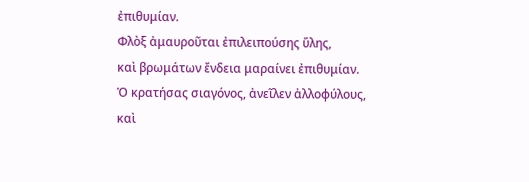ἐπιθυμίαν.
Φλὸξ ἀμαυροῦται ἐπιλειπούσης ὕλης,
καὶ βρωμάτων ἔνδεια μαραίνει ἐπιθυμίαν.
Ὁ κρατήσας σιαγόνος, ἀνεῖλεν ἀλλοφύλους,
καὶ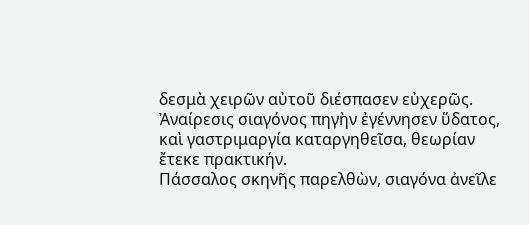δεσμὰ χειρῶν αὐτοῦ διέσπασεν εὐχερῶς.
Ἀναίρεσις σιαγόνος πηγὴν ἐγέννησεν ὕδατος,
καὶ γαστριμαργία καταργηθεῖσα, θεωρίαν ἔτεκε πρακτικήν.
Πάσσαλος σκηνῆς παρελθὼν, σιαγόνα ἀνεῖλε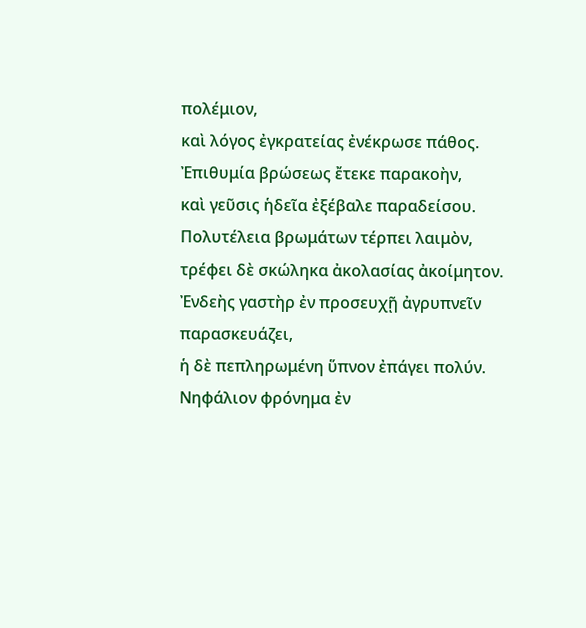πολέμιον,
καὶ λόγος ἐγκρατείας ἐνέκρωσε πάθος.
Ἐπιθυμία βρώσεως ἔτεκε παρακοὴν,
καὶ γεῦσις ἡδεῖα ἐξέβαλε παραδείσου.
Πολυτέλεια βρωμάτων τέρπει λαιμὸν,
τρέφει δὲ σκώληκα ἀκολασίας ἀκοίμητον.
Ἐνδεὴς γαστὴρ ἐν προσευχῇ ἀγρυπνεῖν παρασκευάζει,
ἡ δὲ πεπληρωμένη ὕπνον ἐπάγει πολύν.
Νηφάλιον φρόνημα ἐν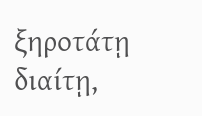ξηροτάτῃ διαίτῃ,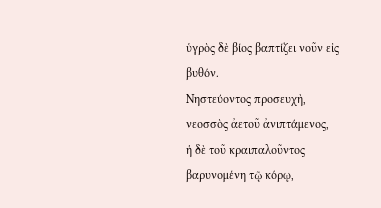ὑγρὸς δὲ βίος βαπτίζει νοῦν εἰς βυθόν.
Νηστεύοντος προσευχὴ, νεοσσὸς ἀετοῦ ἀνιπτάμενος,
ἡ δὲ τοῦ κραιπαλοῦντος βαρυνομένη τῷ κόρῳ,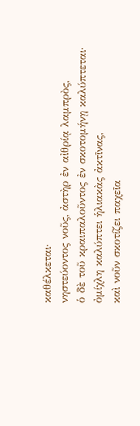καθέλκεται·
νηστεύοντος νοῦς, ἀστὴρ ἐν αἰθρίᾳ λαμπρὸς,
ὁ δὲ τοῦ κραιπαλοῦντος ἐν σκοτομήνῃ καλύπτεται·
ὀμίχλη καλύπτει ἡλιακὰς ἀκτῖνας,
καὶ νοῦν σκοτίζει παχεῖα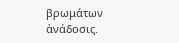βρωμάτων ἀνάδοσις.